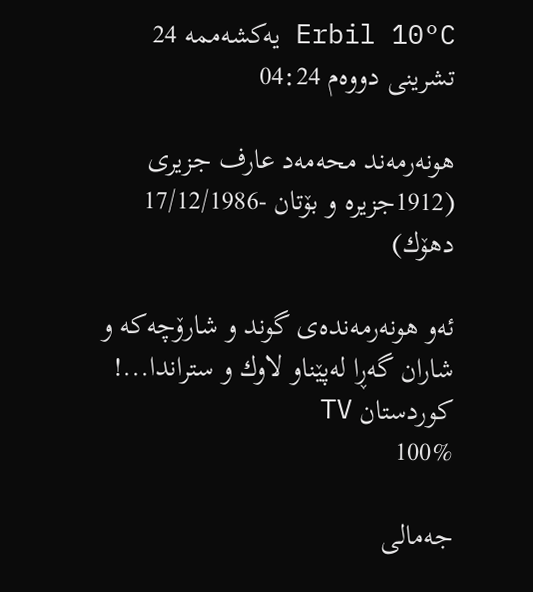Erbil 10°C یەکشەممە 24 تشرینی دووەم 04:24

هونه‌رمه‌ند محه‌مه‌د عارف جزيرى (1912جزيره‌ و بۆتان -17/12/1986 دهۆك)

ئه‌و هونه‌رمه‌نده‌ى گوند و شارۆچه‌كه ‌و شاران گه‌ڕا له‌پێناو لاوك و ستراندا...!
کوردستان TV
100%

جه‌مالى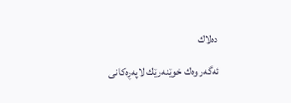ده‌لاك

ئه‌گه‌ر وه‌ك خوێنه‌رێك لاپه‌ڕه‌كانى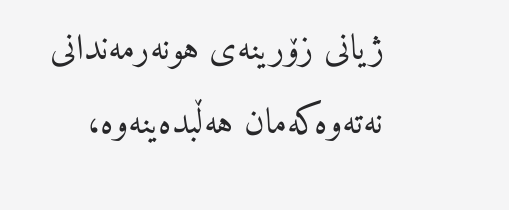ژيانى زۆرينه‌ى هونه‌رمه‌ندانى نه‌ته‌وه‌كه‌مان هه‌ڵبده‌ينه‌وه‌،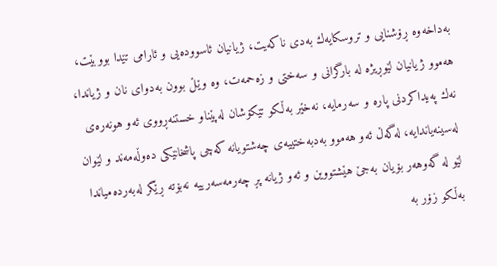به‌داخه‌وه‌ ڕۆشنايی و تروسكايه‌ك به‌دى ناكه‌يت، ژيانيان ئاسووده‌یی و ئارامی تێدا بووبێت، هه‌موو ژيانيان لێوڕيژه‌ له‌ بارگرانى و سه‌ختى و زه‌حمه‌ت، وه‌ وێڵ بوون به‌دواى نان و ژياندا، نه‌ك په‌يداكردنى پاره ‌و سه‌رمايه‌، نه‌خێر به‌ڵكو تێكۆشان له‌پێناو خستنه‌ڕووى ئه‌و هونه‌ره‌ى له‌سينه‌ياندايه‌، له‌گه‌ڵ ئه‌و هه‌موو به‌دبه‌ختييه‌ى چه‌شتويانه‌ كه‌چى پاشخانێكى ده‌وڵه‌مه‌ند و لێوان لێو له ‌گه‌وهه‌ر بۆيان به‌جێ هێشتووين و ئه‌و ژيانه‌ پڕ چه‌رمه‌سه‌رييه‌ نه‌بۆته‌ ڕێگر له‌به‌رده‌مياندا به‌ڵكو زۆر به‌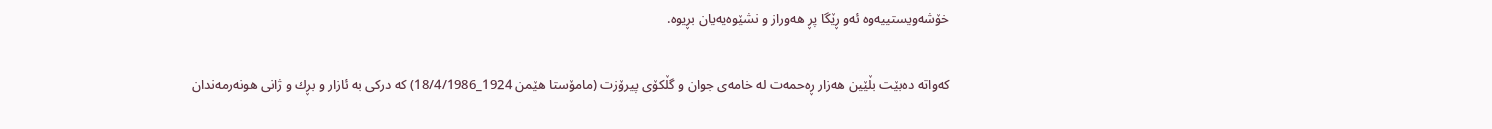خۆشه‌ويستیيه‌وه‌ ئه‌و ڕێگا پڕ هه‌وراز و نشێوه‌يه‌يان بڕيوه‌.

كه‌واته‌ ده‌بێت بڵێین هه‌زار ڕه‌حمه‌ت له ‌خامه‌ى جوان و گڵكۆى پيرۆزت (مامۆستا هێمن 1924_18/4/1986) كه‌ دركی به ‌ئازار و بڕك و ژانى هونه‌رمه‌ندان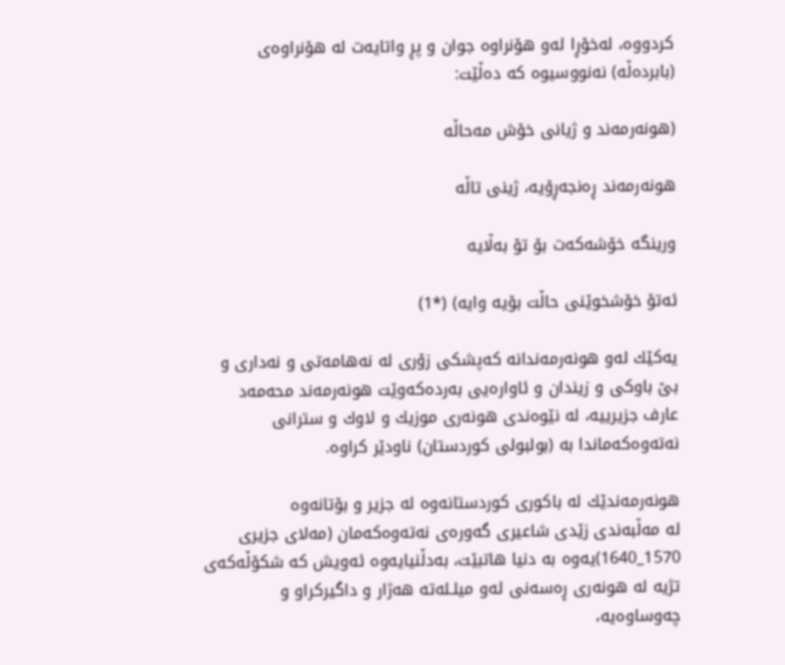كردووه‌، له‌خۆڕا ئه‌و هۆنراوه‌ جوان و پڕ واتايه‌ت له‌ هۆنراوه‌ى (بابرده‌ڵه‌) نه‌نووسيوه‌ كه ‌ده‌ڵێت:

(هونه‌رمه‌ند و ژيانى خۆش مه‌حاڵه‌

هونه‌رمه‌ند ڕه‌نجه‌ڕۆيه‌، ژينى تاڵه‌

ورينگه‌ خۆشه‌كه‌ت بۆ تۆ به‌ڵايه‌

ئه‌تۆ خۆشخوێنى حاڵت بۆيه‌ وايه) (*1)

يه‌كێك له‌و هونه‌رمه‌ندانه‌ كه‌پشكى زۆرى له ‌نه‌هامه‌تى و نه‌دارى و بێ باوكى و زيندان و ئاواره‌يی به‌رده‌كه‌وێت هونه‌رمه‌ند محه‌مه‌د عارف جزيریيه،‌ له‌ نێوه‌ندى هونه‌رى موزيك و لاوك و سترانى نه‌ته‌وه‌كه‌ماندا به‌ (بولبولى كوردستان) ناودێر كراوه‌.

هونه‌رمه‌ندێك له‌ باكورى كوردستانه‌وه‌ له‌ جزير و بۆتانه‌وه‌ له ‌مه‌ڵبه‌ندى زێدى شاعيرى گه‌وره‌ى نه‌ته‌وه‌كه‌مان (مه‌لاى جزيرى 1570_1640)يه‌وه‌ به‌ دنيا هاتبێت، به‌دڵنيايه‌وه‌ ئه‌ويش كه ‌شكۆڵه‌كه‌ى تژيه‌ له‌ هونه‌رى ڕه‌سه‌نى ئه‌و ميلـله‌ته‌ هه‌ژار و داگيركراو و چه‌وساوه‌يه‌،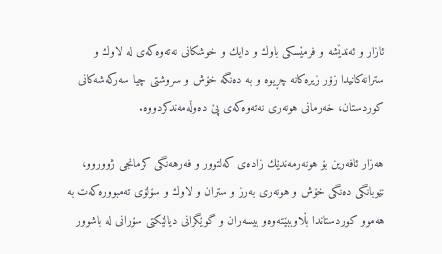ئازار و ئه‌ندێشه ‌و فرمێسكى باوك و دايك و خوشكانى نه‌ته‌وه‌‌كه‌ى له ‌لاوك و سترانه‌كانيدا زۆر زيره‌كانه‌ چڕيوه‌ و به‌ ده‌نگه‌ خۆش و سروشتى چيا سه‌ركه‌شه‌كانى كوردستان، خه‌رمانى هونه‌رى نه‌ته‌وه‌كه‌ى پێ ده‌وڵه‌مه‌ندكردووه‌.

هه‌زار ئافه‌رين بۆ هونه‌رمه‌ندێك زاده‌ى كه‌لتوور و فه‌رهه‌نگى كرمانجى ژووروو، نێوبانگى ده‌نگى خۆش و هونه‌رى به‌رز و ستران و لاوك و سۆلۆى ته‌مبووره‌كه‌ت به‌ هه‌موو كوردستاندا بڵاوببێته‌وه‌و بيسه‌ران و گوێگرانى ديالێكتى سۆرانى له‌ باشوور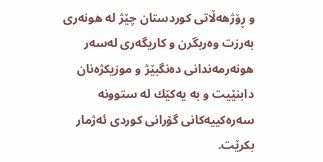و ڕۆژهه‌ڵاتى كوردستان چێژ له ‌هونه‌رى به‌رزت وه‌ربگرن و كاريگه‌رى له‌سه‌ر هونه‌رمه‌ندانى ده‌نگبێژ و موزيكژه‌نان دابنێيت و به‌ يه‌كێك له‌ ستوونه‌ سه‌ره‌كييه‌كانى گۆرانى كوردى ئه‌ژمار بكرێت.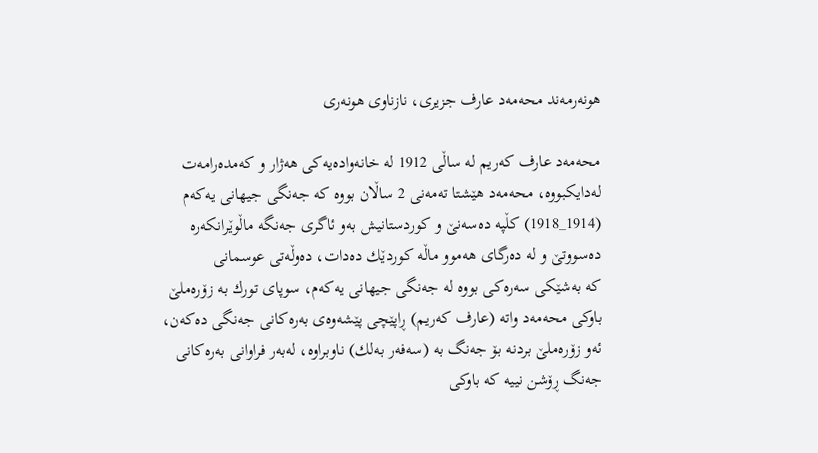هونه‌رمه‌ند محه‌مه‌د عارف جزيرى، نازناوى هونه‌رى

محه‌مه‌د عارف كه‌ريم له ‌ساڵى 1912 له‌ خانه‌واده‌يه‌كى هه‌ژار و كه‌مده‌رامه‌ت له‌دايكبووه‌، محه‌مه‌د هێشتا ته‌مه‌نى 2 ساڵان بووه‌ كه‌ جه‌نگى جيهانى يه‌كه‌م (1914_1918) كڵپه‌ ده‌سه‌نێ و كوردستانيش به‌و ئاگرى جه‌نگه‌ ماڵوێرانكه‌ره‌ ده‌سووتێ و له ‌ده‌رگاى هه‌موو ماڵه‌ كوردێك ده‌دات، ده‌وڵه‌تى عوسمانى كه ‌به‌شێكى سه‌ره‌كى بووه‌ له ‌جه‌نگى جيهانى يه‌كه‌م، سوپاى تورك به‌ زۆره‌ملێ باوكى محه‌مه‌د واته‌ (عارف كه‌ريم) ڕاپێچى پێشه‌وه‌ى به‌ره‌كانى جه‌نگى ده‌كه‌ن، ئه‌و زۆره‌ملێ بردنه‌ بۆ جه‌نگ به‌ (سه‌فه‌ر به‌لك) ناوبراوه‌، له‌به‌ر فراوانى به‌ره‌كانى جه‌نگ ڕۆشن نييه‌ كه‌ باوكى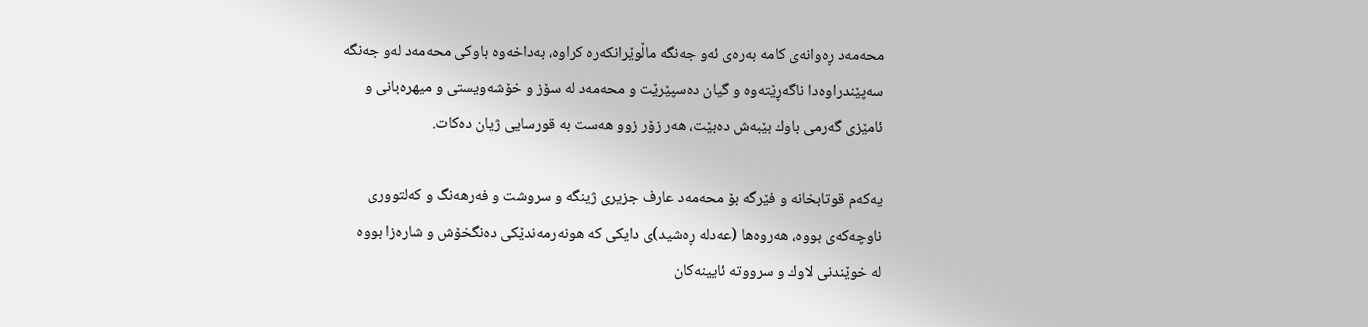محه‌مه‌د ڕه‌وانه‌ى كامه‌ به‌ره‌ى ئه‌و جه‌نگه‌ ماڵوێرانكه‌ره‌ كراوه‌، به‌داخه‌وه‌ باوكى محه‌مه‌د له‌و جه‌نگه‌ سه‌پێندراوه‌دا ناگه‌ڕێته‌وه‌ و گيان ده‌سپێرێت و محه‌مه‌د له‌ سۆز و خۆشه‌ويستى و ميهره‌بانى و ئامێزى گه‌رمى باوك بێبه‌ش ده‌بێت، هه‌ر زۆر زوو هه‌ست به‌ قورسايی ژيان ده‌كات.

يه‌كه‌م قوتابخانه ‌و فێرگه‌ بۆ محه‌مه‌د عارف جزيرى ژينگه ‌و سروشت و فه‌رهه‌نگ و كه‌لتوورى ناوچه‌كه‌ى بووه‌، هه‌روه‌ها (عه‌دله‌ ڕه‌شيد)ى دايكى كه‌ هونه‌رمه‌ندێكى ده‌نگخۆش و شاره‌زا بووه‌ له ‌خوێندنى لاوك و سرووته‌ ئايينه‌كان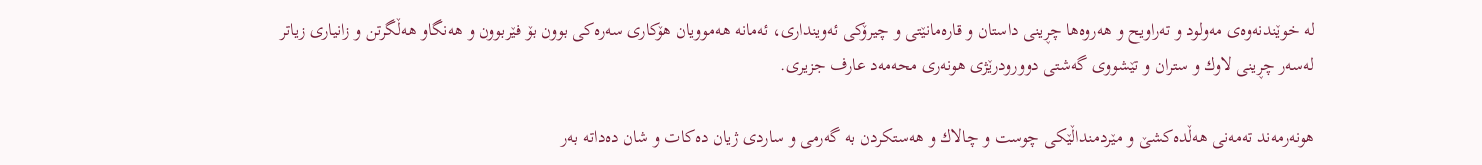له ‌خوێندنه‌وه‌ى مه‌ولود و ته‌راويح و هه‌روه‌ها چڕينى داستان و قاره‌مانێتى و چيرۆكى ئه‌ويندارى، ئه‌مانه‌ هه‌موويان هۆكارى سه‌ره‌كى بوون بۆ فێربوون و هه‌نگاو هه‌ڵگرتن و زانيارى زياتر له‌سه‌ر چڕينى لاوك و ستران و تێشووى گه‌شتى دوورودرێژى هونه‌رى محه‌مه‌د عارف جزيرى.

هونه‌رمه‌ند ته‌مه‌نى هه‌ڵده‌كشێ و مێردمنداڵێكى چوست و چالاك و هه‌ستكردن به ‌گه‌رمى و ساردى ژيان ده‌كات و شان ده‌داته‌ به‌ر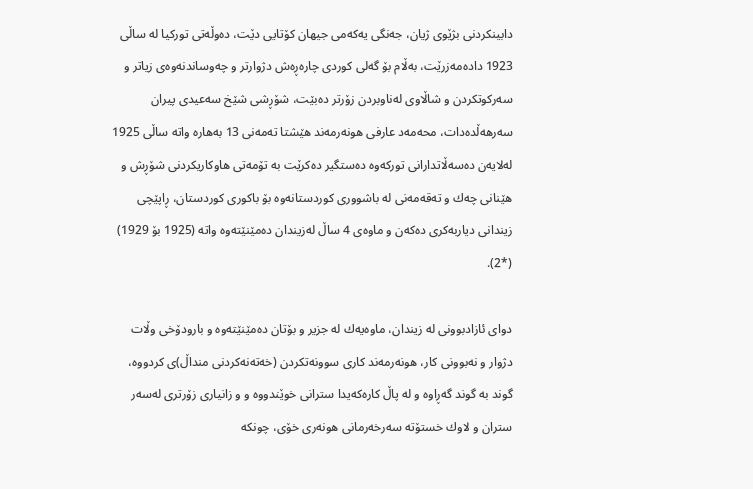دابينكردنى بژێوى ژيان، جه‌نگى يه‌كه‌مى جيهان كۆتايی دێت، ده‌وڵه‌تى توركيا له ‌ساڵى 1923 داده‌مه‌زرێت، به‌ڵام بۆ گه‌لى كوردى چاره‌ڕه‌ش دژوارتر و چه‌وساندنه‌وه‌ى زياتر و سه‌ركوتكردن و شاڵاوى له‌ناوبردن زۆرتر ده‌بێت، شۆڕشى شێخ سه‌عيدى پيران سه‌رهه‌ڵده‌دات، محه‌مه‌د عارفى هونه‌رمه‌ند هێشتا ته‌مه‌نى 13 به‌هاره‌ واته‌ ساڵى 1925 له‌لايه‌ن ده‌سه‌ڵاتدارانى توركه‌وه‌ ده‌ستگير ده‌كرێت به ‌تۆمه‌تى هاوكاريكردنى شۆڕش و هێنانى چه‌ك و ته‌قه‌مه‌نى له ‌باشوورى كوردستانه‌وه‌ بۆ باكورى كوردستان، ڕاپێچى زيندانى دياربه‌كرى ده‌كه‌ن و ماوه‌ى 4 ساڵ له‌زيندان ده‌مێنێته‌وه‌ واته‌ (1925 بۆ 1929) (*2).

دواى ئازادبوونى له‌ زيندان، ماوه‌يه‌ك له‌ جزير و بۆتان ده‌مێنێته‌وه‌ و بارودۆخى وڵات دژوار و نه‌بوونى كار، هونه‌رمه‌ند كارى سوونه‌تكردن (خه‌ته‌نه‌كردنى منداڵ)ى كردووه‌، گوند به ‌گوند گه‌ڕاوه‌ و له ‌پاڵ كاره‌كه‌يدا سترانى خوێندووه ‌و و زانيارى زۆرترى له‌سه‌ر ستران و لاوك خستۆته‌ سه‌رخه‌رمانى هونه‌رى خۆى، چونكه‌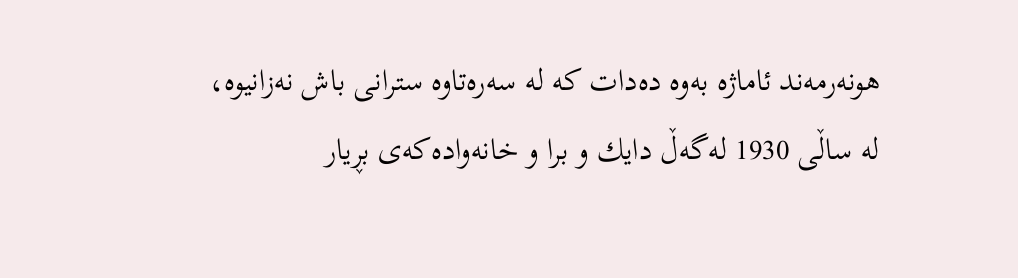هونه‌رمه‌ند ئاماژه‌ به‌وه‌ ده‌دات كه ‌له ‌سه‌ره‌تاوه‌ سترانى باش نه‌زانيوه‌،  له ‌ساڵى 1930 له‌گه‌ڵ دايك و برا و خانه‌واده‌كه‌ى بڕيار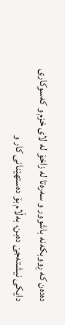ده‌ده‌ن كه‌ ڕووبكه‌نه‌ باشوور و سه‌ره‌تا له زاخۆ له‌ لاى خزم و كه‌سوكارى دايكى نيشته‌جێ ده‌بن، به‌ڵام بۆ ده‌ستهێنانى كار و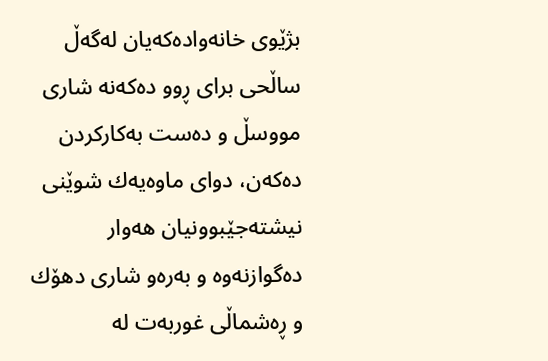بژێوى خانه‌واده‌كه‌يان له‌گه‌ڵ ساڵحى براى ڕوو ده‌كه‌نه‌ شارى مووسڵ و ده‌ست به‌كاركردن ده‌كه‌ن، دواى ماوه‌يه‌ك شوێنى نيشته‌جێبوونيان هه‌وار ده‌گوازنه‌وه ‌و به‌ره‌و شارى دهۆك و ڕه‌شماڵى غوربه‌ت له‌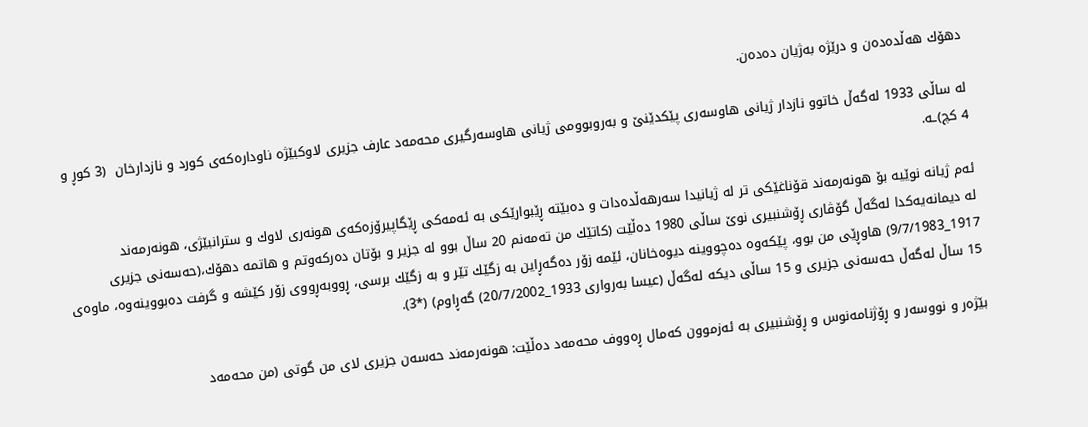دهۆك هه‌ڵده‌ده‌ن و درێژه‌ به‌ژيان ده‌دەن.

له‌ ساڵى 1933 له‌گه‌ڵ خاتوو نازدار ژيانى هاوسه‌رى پێكدێنێ و به‌روبوومى ژيانى هاوسه‌رگيرى محه‌مه‌د عارف جزيرى لاوكبێژه‌ ناوداره‌كه‌ى كورد و نازدارخان  (3 كوڕ و 4 كچ)ـه‌.

ئه‌م ژيانه‌ نوێيه‌ بۆ هونه‌رمه‌ند قۆناغێكى تر له‌ ژيانيدا سه‌رهه‌ڵده‌دات و ده‌بێته‌ ڕێبوارێكى به ‌ئه‌مه‌كى ڕێگاپيرۆزه‌كه‌ى هونه‌رى لاوك و سترانبێژى، هونه‌رمه‌ند له ‌ديمانه‌يه‌كدا له‌گه‌ڵ گۆڤارى ڕۆشنبيرى نوێ ساڵى 1980 ده‌ڵێت (كاتێك من ته‌مه‌نم 20 ساڵ بوو له ‌جزير و بۆتان ده‌ركه‌وتم و هاتمه‌ دهۆك،(حه‌سه‌نى جزيرى 1917_9/7/1983) هاوڕێی من بوو، پێكه‌وه‌ ده‌چووينه‌ ديوه‌خانان، ئێمه‌ زۆر ده‌گه‌ڕاين به ‌زگێك تێر و به‌ زگێك برسى، ڕووبه‌ڕووى زۆر كێشه ‌و گرفت ده‌بووينه‌وه‌، ماوه‌ى 15 ساڵ له‌گه‌ڵ حه‌سه‌نى جزيرى و 15 ساڵى ديكه‌ له‌گه‌ڵ (عيسا به‌روارى 1933_20/7/2002) گه‌ڕاوم) (*3).

بێژه‌ر و نووسه‌ر و ڕۆژنامه‌نوس و ڕۆشنبيرى به ‌ئه‌زموون كه‌مال ڕه‌ووف محه‌مه‌د ده‌ڵێت: هونه‌رمه‌ند حه‌سه‌ن جزيرى لاى من گوتى (من محه‌مه‌د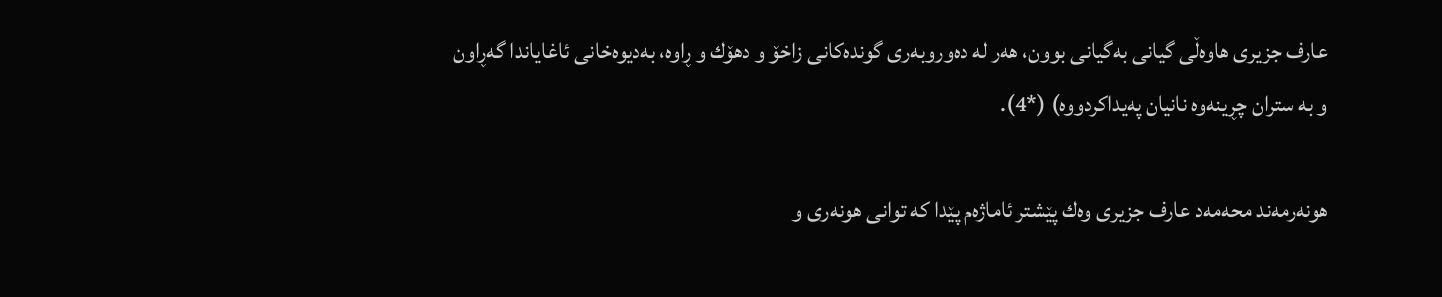عارف جزيرى هاوه‌ڵى گيانى به‌گيانى بوون، هه‌ر له ‌ده‌وروبه‌رى گونده‌كانى زاخۆ و دهۆك و ڕاوه‌، به‌ديوه‌خانى ئاغاياندا گه‌ڕاون و به‌ ستران چڕينه‌وه‌ نانيان په‌يداكردووه‌) (*4).

هونه‌رمه‌ند محه‌مه‌د عارف جزيرى وه‌ك پێشتر ئاماژه‌م پێدا كه‌ توانى هونه‌رى و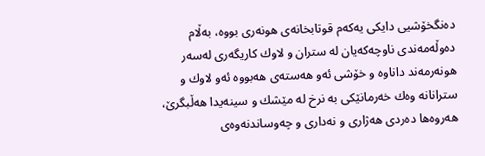ده‌نگخۆشيی دايكى يه‌كه‌م قوتابخانه‌ى هونه‌رى بووه‌، به‌ڵام ده‌وڵه‌مه‌ندى ناوچه‌كه‌يان له ‌ستران و لاوك كاريگه‌رى له‌سه‌ر هونه‌رمه‌ند داناوه ‌و خۆشى ئه‌و هه‌سته‌ى هه‌بووه‌ ئه‌و لاوك و سترانانه‌ وه‌ك خه‌رمانێكی به‌ نرخ ‌له ‌مێشك و سينه‌يدا هه‌ڵبگرێ، هه‌روه‌ها ده‌ردى هه‌ژارى و نه‌دارى و چه‌وساندنه‌وه‌ى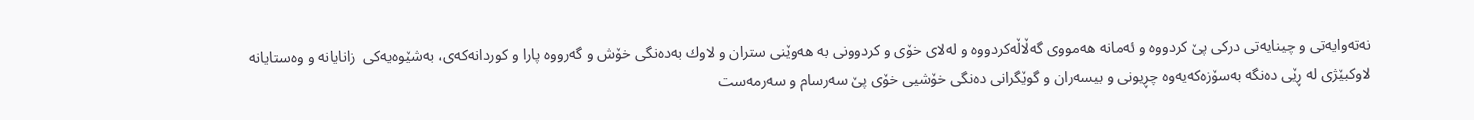نه‌ته‌وايه‌تى و چينايه‌تى دركى پێ كردووه‌ و ئه‌مانه‌ هه‌مووى گه‌ڵاڵه‌كردووه ‌و له‌لاى خۆى و كردوونى به ‌هه‌وێنى ستران و لاوك به‌ده‌نگى خۆش و گه‌رووه‌ پارا و كوردانه‌كه‌ى، به‌شێوه‌يه‌كى  زانايانه‌ و وه‌ستايانه‌ لاوكبێژى له‌ ڕێی ده‌نگه‌ به‌سۆزه‌كه‌يه‌وه‌ چڕيونى و بيسه‌ران و گوێگرانى ده‌نگى خۆشيی خۆى پێ سه‌رسام و سه‌رمه‌ست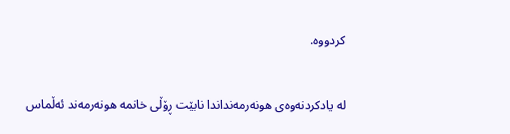كردووه‌.

له‌ يادكردنه‌وه‌ى هونه‌رمه‌نداندا نابێت ڕۆڵى خانمه‌ هونه‌رمه‌ند ئه‌ڵماس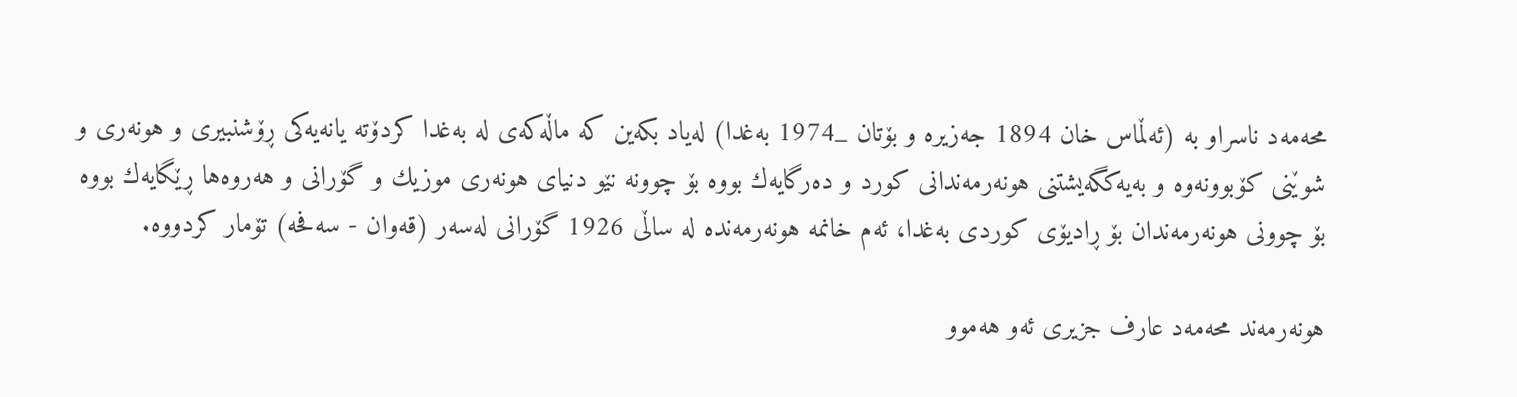محه‌مه‌د ناسراو به‌ (ئه‌ڵماس خان 1894 جه‌زيره‌ و بۆتان _1974 به‌غدا) له‌ياد بكه‌ين كه‌ ماڵه‌كه‌ى له ‌به‌غدا كردۆته‌ يانه‌يه‌كى ڕۆشنبيرى و هونه‌رى و شوێنى كۆبوونه‌وه‌ و به‌يه‌كگه‌يشتنى هونه‌رمه‌ندانى كورد و ده‌رگايه‌ك بووه‌ بۆ چوونه‌ نێو دنياى هونه‌رى موزيك و گۆرانى و هه‌روه‌ها ڕێگايه‌ك بووه‌ بۆ چوونى هونه‌رمه‌ندان بۆ ڕاديۆى كوردى به‌غدا، ئه‌م خانمه‌ هونه‌رمه‌نده‌ له ‌ساڵى 1926 گۆرانى له‌سه‌ر (قه‌وان - سه‌فحه‌) تۆمار كردووه.

هونه‌رمه‌ند محه‌مه‌د عارف جزيرى ئه‌و هه‌موو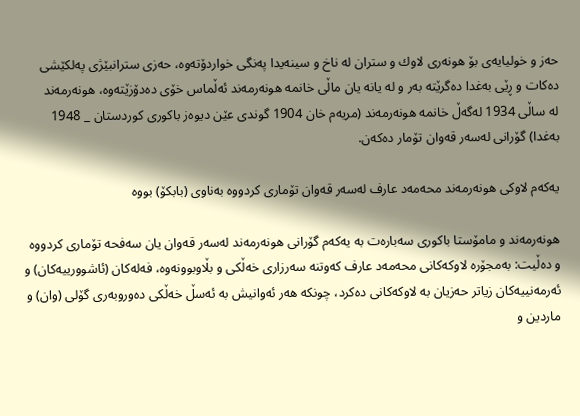حه‌ز و خوليايه‌ى بۆ هونه‌رى لاوك و ستران له ‌ناخ و سينه‌يدا په‌نگى خواردۆته‌وه‌، حه‌زى سترانبێژى په‌لكێشى ده‌كات و ڕێی به‌غدا ده‌گرێته‌ به‌ر و له ‌يانه‌ يان ماڵى خانمه‌ هونه‌رمه‌ند ئه‌ڵماس خۆى ده‌دۆزێته‌وه‌، هونه‌رمه‌ند له ‌ساڵى 1934 له‌گه‌ڵ خانمه‌ هونه‌رمه‌ند (مريه‌م خان 1904 گوندى عێن ديوه‌ز باكورى كوردستان _ 1948 به‌غدا) گۆرانى له‌سه‌ر قه‌وان تۆمار ده‌كه‌ن.

يه‌كه‌م لاوكى هونه‌رمه‌ند محه‌مه‌د عارف له‌سه‌ر قه‌وان تۆمارى كردووه‌ به‌ناوى (بابكۆ) بووه‌

هونه‌رمه‌ند و مامۆستا باكورى سه‌باره‌ت به ‌يه‌كه‌م گۆرانى هونه‌رمه‌ند له‌سه‌ر قه‌وان يان سه‌فحه‌ تۆمارى كردووه‌ و ده‌ڵيت: به‌مجۆره‌ لاوكه‌كانى محه‌مه‌د عارف كه‌وتنه‌ سه‌رزارى خه‌ڵكى و بڵاوبوونه‌وه‌، فه‌له‌كان (ئاشوورييه‌كان) و ئه‌رمه‌نييه‌كان زياتر حه‌زيان به‌ لاوكه‌كانى ده‌كرد، چونكه‌ هه‌ر ئه‌وانيش به‌ ئه‌سڵ خه‌ڵكى ده‌وروبه‌رى گۆلى (وان) و ماردين و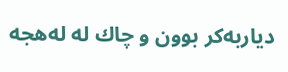دياربه‌كر بوون و چاك له ‌له‌هجه‌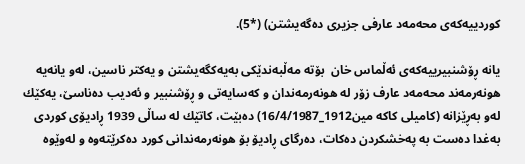كوردييه‌كه‌ى محه‌مه‌د عارفى جزيرى ده‌گه‌يشتن) (*5).

يانه‌ ڕۆشنبيرييه‌كه‌ى ئه‌ڵماس خان  بۆته‌ مه‌ڵبه‌ندێكى به‌يه‌كگه‌يشتن و يه‌كتر ناسين، له‌و يانه‌يه‌ هونه‌رمه‌ند محه‌مه‌د عارف زۆر له ‌هونه‌رمه‌ندان و كه‌سايه‌تى و ڕۆشنبير و ئه‌ديب ده‌ناسێ، يه‌كێك له‌و به‌ڕێزانه‌ (كاميلى كاكه‌ مين1912_16/4/1987) ده‌بێت، كاتێك له‌ ساڵى 1939 ڕاديۆى كوردى به‌غدا ده‌ست به‌ په‌خشكردن ده‌كات، ده‌رگاى ڕاديۆ بۆ هونه‌رمه‌ندانى كورد ده‌كرێته‌وه ‌و له‌وێوه‌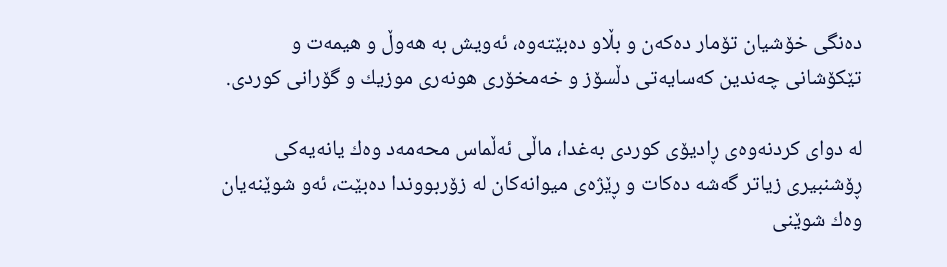ده‌نگى خۆشيان تۆمار ده‌كه‌ن و بڵاو ده‌بێته‌وه‌، ئه‌ويش به‌ هه‌وڵ و هيمه‌ت و تێكۆشانى چه‌ندين كه‌سايه‌تى دڵسۆز و خه‌مخۆرى هونه‌رى موزيك و گۆرانى كوردى.

له‌ دواى كردنه‌وه‌ى ڕاديۆى كوردى به‌غدا، ماڵى ئه‌ڵماس محه‌مه‌د وه‌ك يانه‌يه‌كى ڕۆشنبيرى زياتر گه‌شه ‌ده‌كات و ڕێژه‌ى ميوانه‌كان له‌ زۆربووندا ده‌بێت، ئه‌و شوێنه‌يان وه‌ك شوێنى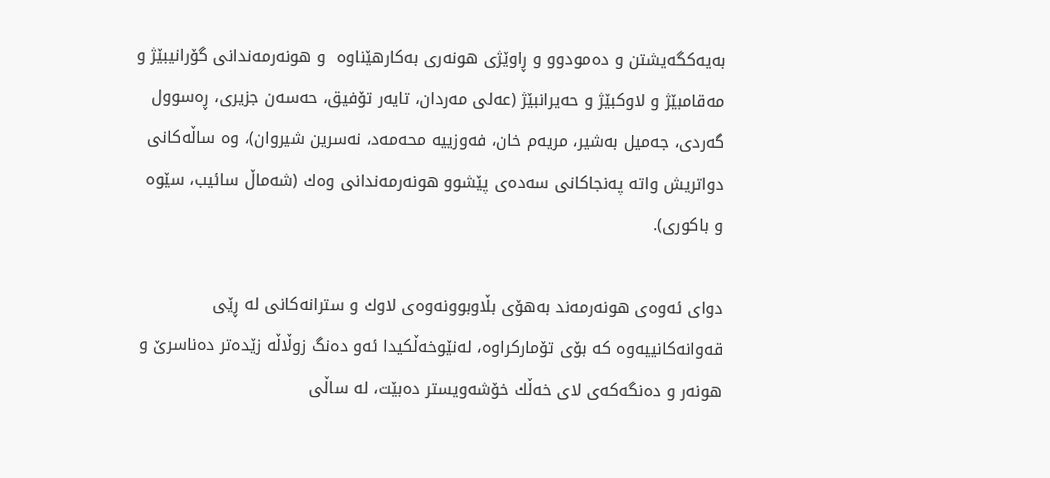به‌يه‌كگه‌يشتن و ده‌مودوو و ڕاوێژى هونه‌رى به‌كارهێناوه‌  و هونه‌رمه‌ندانى گۆرانيبێژ و مه‌قامبێژ و لاوكبێژ و حه‌يرانبێژ (عه‌لى مه‌ردان، تايه‌ر تۆفيق، حه‌سه‌ن جزيرى، ڕه‌سوول گه‌ردى، جه‌ميل به‌شير، مريه‌م خان، فه‌وزيیه‌ محه‌مه‌د، نه‌سرين شيروان)، وە ‌ساڵه‌كانى دواتريش واته‌ په‌نجاكانى سه‌ده‌ى پێشوو هونه‌رمه‌ندانى وه‌ك (شه‌ماڵ سائيب، سێوه‌ و باكورى).

دواى ئه‌وه‌ى هونه‌رمه‌ند به‌هۆى بڵاوبوونه‌وه‌ى لاوك و سترانه‌كانى له ‌ڕێی قه‌وانه‌كانييه‌وه‌ كه ‌بۆى تۆماركراوه،‌ له‌نێوخه‌ڵكيدا ئه‌و ده‌نگ زوڵاڵه‌ زێده‌تر ده‌ناسرێ و هونه‌ر و ده‌نگه‌كه‌ى لاى خه‌ڵك خۆشه‌ويستر ده‌بێت، له ‌ساڵى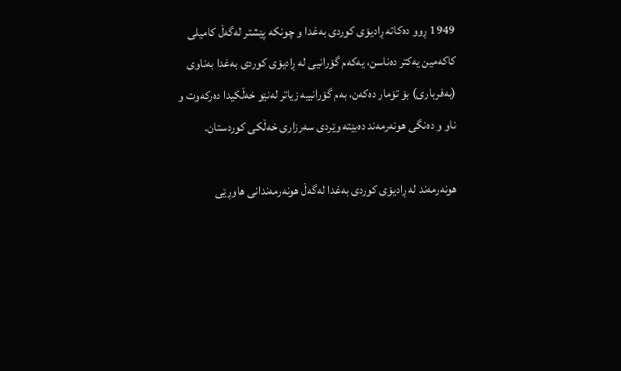1949 ڕوو ده‌كاته‌ ڕاديۆى كوردى به‌غدا و چونكه‌ پێشتر له‌گه‌ڵ كاميلى كاكه‌مين يه‌كتر ده‌ناسن، يه‌كه‌م گۆرانيى له ‌ڕاديۆى كوردى به‌غدا به‌ناوى (به‌فربارى) بۆ تۆمار ده‌كه‌ن، به‌م گۆرانييه‌ زياتر له‌نێو خه‌ڵكيدا ده‌ركه‌وت و ناو و ده‌نگى هونه‌رمه‌ند ده‌بێته‌ وێردى سه‌رزارى خه‌ڵكى كوردستان.

هونه‌رمه‌ند له‌ ڕاديۆى كوردى به‌غدا له‌گه‌ڵ هونه‌رمه‌ندانى هاوڕێی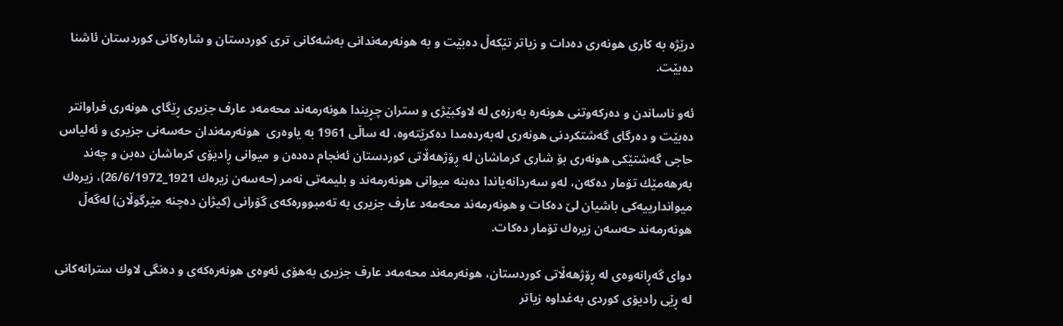درێژه‌ به ‌كارى هونه‌رى ده‌دات و زياتر تێكه‌ڵ ده‌بێت و به‌ هونه‌رمه‌ندانى به‌شه‌كانى ترى كوردستان و شاره‌كانى كوردستان ئاشنا ده‌بێت.

ئه‌و ناساندن و ده‌ركه‌وتنى هونه‌ره‌ به‌رزه‌ى له ‌لاوكبێژى و ستران چڕيندا هونه‌رمه‌ند محه‌مه‌د عارف جزيرى ڕێگاى هونه‌رى فراوانتر ده‌بێت و ده‌رگاى گه‌شتكردنى هونه‌رى له‌به‌رده‌مدا ده‌كرێته‌وه‌، له‌ ساڵى 1961 به ‌ياوه‌رى  هونه‌رمه‌ندان حه‌سه‌نى جزيرى و ئه‌لياس حاجى گه‌شتێكى هونه‌رى بۆ شارى كرماشان له ‌ڕۆژهه‌ڵاتى كوردستان ئه‌نجام ده‌ده‌ن و ميوانى ڕاديۆى كرماشان ده‌بن و چه‌ند به‌رهه‌مێك تۆمار ده‌كه‌ن، له‌و سه‌ردانه‌ياندا ده‌بنه‌ ميوانى هونه‌رمه‌ند و بليمه‌تى نه‌مر (حه‌سه‌ن زيره‌ك 1921_26/6/1972)، زيره‌ك ميواندارييه‌كى باشيان لێ ده‌كات و هونه‌رمه‌ند محه‌مه‌د عارف جزيرى به‌ ته‌مبووره‌كه‌ى گۆرانى (كيژان ده‌چنه‌ مێرگوڵان) له‌گه‌ڵ هونه‌رمه‌ند حه‌سه‌ن زيره‌ك تۆمار ده‌كات.

دواى گه‌ڕانه‌وه‌ى له ‌ڕۆژهه‌ڵاتى كوردستان، هونه‌رمه‌ند محه‌مه‌د عارف جزيرى به‌هۆى ئه‌وه‌ى هونه‌ره‌كه‌ی و ده‌نگى لاوك سترانه‌كانى له‌ ڕێی راديۆى كوردى به‌غداوه‌ زياتر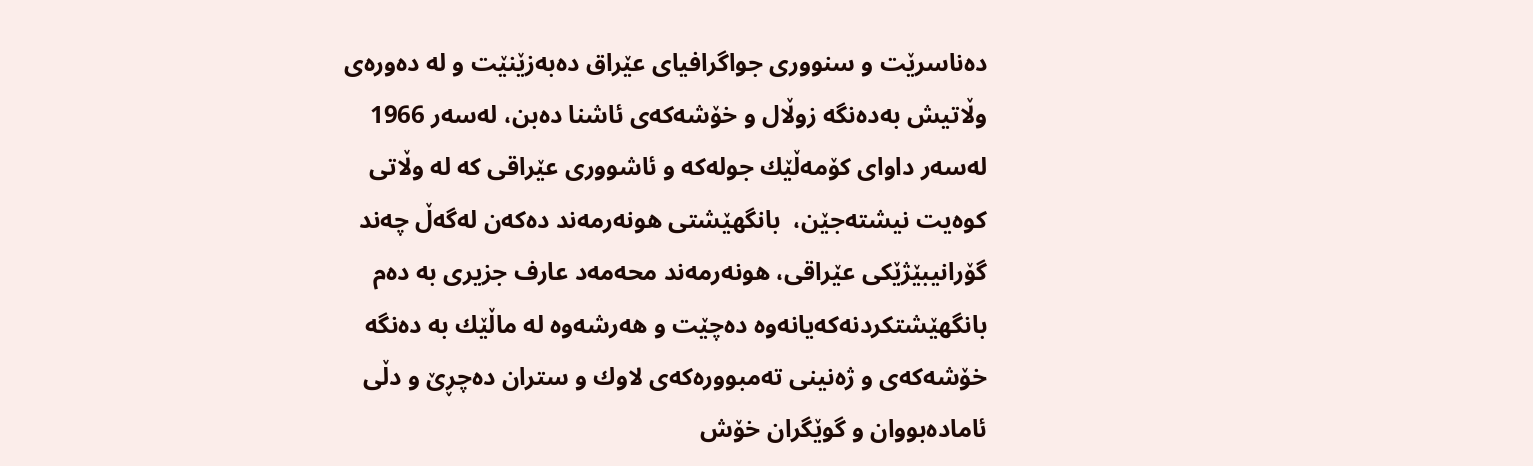ده‌ناسرێت و سنوورى جواگرافياى عێراق ده‌به‌زێنێت و له‌ ده‌وره‌ى وڵاتيش به‌ده‌نگه‌ زوڵال و خۆشه‌كه‌ى ئاشنا ده‌بن، له‌سه‌ر 1966 له‌سه‌ر داواى كۆمه‌ڵێك جوله‌كه ‌و ئاشوورى عێراقى كه ‌له ‌وڵاتى كوه‌يت نيشته‌جێن،  بانگهێشتى هونه‌رمه‌ند ده‌كه‌ن له‌گه‌ڵ چه‌ند گۆرانيبێژێكى عێراقى، هونه‌رمه‌ند محه‌مه‌د عارف جزيرى به‌ ده‌م بانگهێشتكردنه‌كه‌يانه‌وه‌ ده‌چێت و هه‌رشه‌وه‌ له ‌ماڵێك به ‌ده‌نگه‌ خۆشه‌كه‌ی و ژه‌نينى ته‌مبووره‌كه‌ى لاوك و ستران ده‌چڕێ و دڵى ئاماده‌بووان و گوێگران خۆش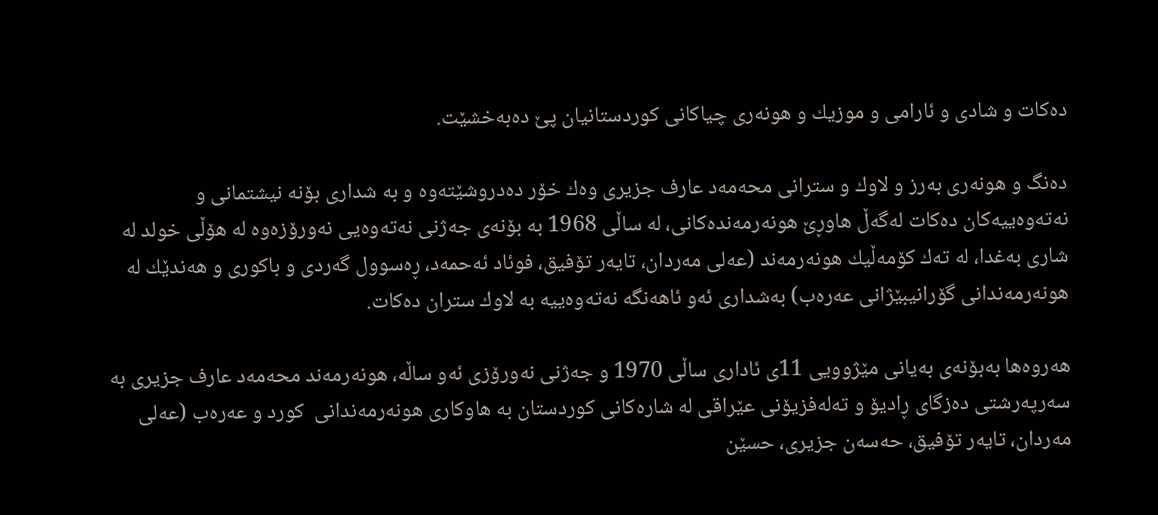ده‌كات و شادى و ئارامی و موزيك و هونه‌رى چياكانى كوردستانيان پێ ده‌به‌خشێت.

ده‌نگ و هونه‌رى به‌رز و لاوك و سترانى محه‌مه‌د عارف جزيرى وه‌ك خۆر ده‌دروشێته‌وه ‌و به ‌شدارى بۆنه‌ نيشتمانى و نه‌ته‌وه‌ييه‌كان ده‌كات له‌گه‌ڵ هاوڕێ هونه‌رمه‌نده‌كانى، له‌ ساڵى 1968 به‌ بۆنه‌ى جه‌ژنى نه‌ته‌وه‌یی نه‌ورۆزه‌وه‌ له‌ هۆڵى خولد له‌ شارى به‌غدا، له ‌ته‌ك كۆمه‌ڵيك هونه‌رمه‌ند (عه‌لى مه‌ردان، تايه‌ر تۆفيق، فوئاد ئه‌حمه‌د، ڕه‌سوول گه‌ردى و باكورى و هه‌ندێك له‌ هونه‌رمه‌ندانى گۆرانيبێژانى عه‌ره‌ب) به‌شدارى ئه‌و ئاهه‌نگه‌ نه‌ته‌وه‌ييه‌ به ‌لاوك ستران ده‌كات.

هه‌روه‌ها به‌بۆنه‌ى به‌يانى‌ مێژوويی 11ى ئادارى ساڵى 1970 و جه‌ژنى نه‌ورۆزى ئه‌و ساڵه،‌ هونه‌رمه‌ند محه‌مه‌د عارف جزيرى به‌ سه‌رپه‌رشتى ده‌زگاى ڕاديۆ و ته‌له‌فزيۆنى عێراقى له ‌شاره‌كانى كوردستان به ‌هاوكارى هونه‌رمه‌ندانی  كورد و عه‌ره‌ب (عه‌لى مه‌ردان، تايه‌ر تۆفيق، حه‌سه‌ن جزيرى، حسێن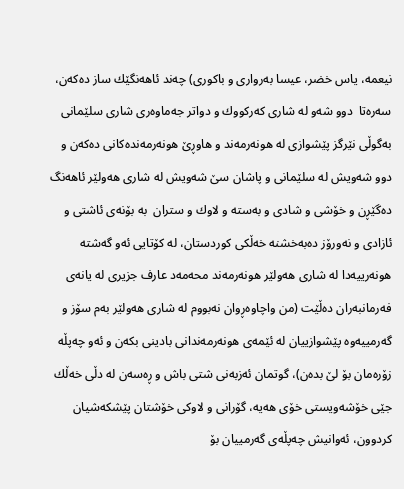نيعمه‌، ياس خضر، عيسا به‌روارى و باكورى) چه‌ند ئاهه‌نگێك ساز ده‌كه‌ن، سه‌ره‌تا  دوو شه‌و له ‌شارى كه‌ركووك و دواتر جه‌ماوه‌رى شارى سلێمانى به‌گوڵى نێرگز پێشوازى له ‌هونه‌رمه‌ند و هاوڕێ هونه‌رمه‌نده‌كانى ده‌كه‌ن و دوو شه‌ويش له‌ سلێمانى و پاشان سێ شه‌ويش له ‌شارى هه‌ولێر ئاهه‌نگ ده‌گێڕن و خۆشی و شادى و به‌سته‌ و لاوك و ستران  به‌ بۆنه‌ى ئاشتى و ئازادى و نه‌ورۆز ده‌به‌خشنه‌ خه‌ڵكى كوردستان، له‌ كۆتايی ئه‌و گه‌شته‌ هونه‌رييه‌دا له‌ شارى هه‌ولێر هونه‌رمه‌ند محه‌مه‌د عارف جزيرى له‌ يانه‌ى فه‌رمانبه‌ران ده‌ڵێت (من واچاوه‌ڕوان نه‌بووم له ‌شارى هه‌ولێر به‌م سۆز و گه‌رمييه‌وه‌ پێشوازييان له ‌ئێمه‌ى هونه‌رمه‌ندانى بادينى بكه‌ن و ئه‌و چه‌پڵه‌ زۆره‌مان بۆ لێ بده‌ن)، گوتمان ئه‌زبه‌نى شتى باش و ڕه‌سه‌ن له ‌دڵى خه‌ڵك جێى خۆشه‌ويستی خۆى هه‌يه‌، گۆرانى و لاوكى خۆشتان پێشكه‌شيان كردوون، ئه‌وانيش چه‌پڵه‌ى گه‌رمييان بۆ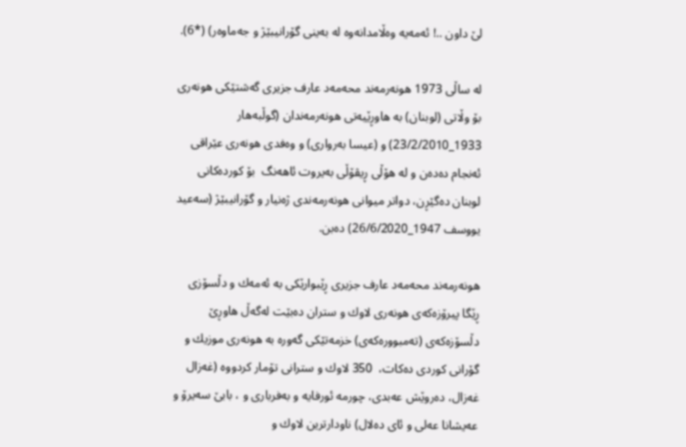لێ داون ..! ئه‌مه‌يه‌ وه‌ڵامدانه‌وه‌ له‌ به‌ينى گۆرانيبێژ و جه‌ماوه‌ر) (*6).

له ‌ساڵى 1973 هونه‌رمه‌ند محه‌مه‌د عارف جزيرى گه‌شتێكى هونه‌رى بۆ وڵاتى (لوبنان) به‌ هاوڕێيه‌تى هونه‌رمه‌ندان (گوڵبه‌هار 1933_23/2/2010) و (عيسا به‌روارى) و وه‌فدى هونه‌رى عێراقى  ئه‌نجام ده‌ده‌ن و له‌ هۆڵى ڕيڤۆڵى به‌يروت ئاهه‌نگ  بۆ كورده‌كانى لوبنان ده‌گێڕن، دواتر ميوانى هونه‌رمه‌ندی ژه‌نیار و گۆرانیبێژ (سه‌عيد يووسف 1947_26/6/2020) ده‌بن.

هونه‌رمه‌ند محه‌مه‌د عارف جزيرى ڕێبوارێكى به‌ ئه‌مه‌ك و دڵسۆزى ڕێگا پيرۆزه‌كه‌ى هونه‌رى لاوك و ستران ده‌بێت له‌گه‌ڵ هاوڕێ دڵسۆزه‌كه‌ى (ته‌مبووره‌كه‌ى) خزمه‌تێكى گه‌وره‌ به‌ هونه‌رى موزيك و گۆرانى كوردى ده‌كات،  350 لاوك و سترانى تۆمار كردووه (غه‌زال غه‌زال، ده‌روێش عه‌بدى، چورمه‌ ئورفايه‌ و به‌فربارى و ، بابێ سه‌يرۆ و عه‌يشانا عه‌لى و ئاى ده‌لال) ناودارترين لاوك و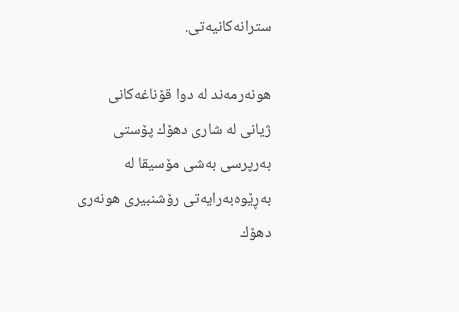سترانه‌كانيه‌تى.

هونه‌رمه‌ند له‌ دوا قۆناغه‌كانى ژيانى له ‌شارى دهۆك پۆستى به‌رپرسى به‌شى مۆسيقا له‌ به‌ڕێوه‌به‌رايه‌تى رۆشنبيرى هونه‌رى دهۆك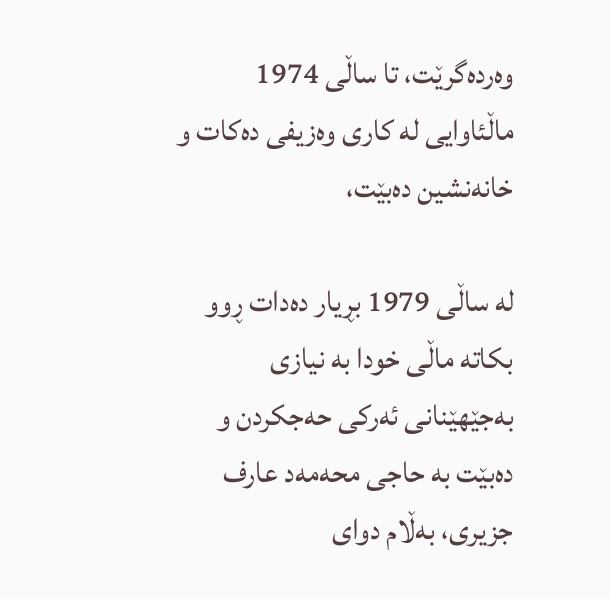وه‌رده‌گرێت، تا ساڵى 1974 ماڵئاوايی له ‌كارى وه‌زيفى ده‌كات و خانه‌نشين ده‌بێت،

له ‌ساڵى 1979 بڕيار ده‌دات ڕوو بكاته‌ ماڵى خودا به‌ نيازى به‌جێهێنانى ئه‌ركى حه‌جكردن و ده‌بێت به ‌حاجى محه‌مه‌د عارف جزيرى، به‌ڵام دواى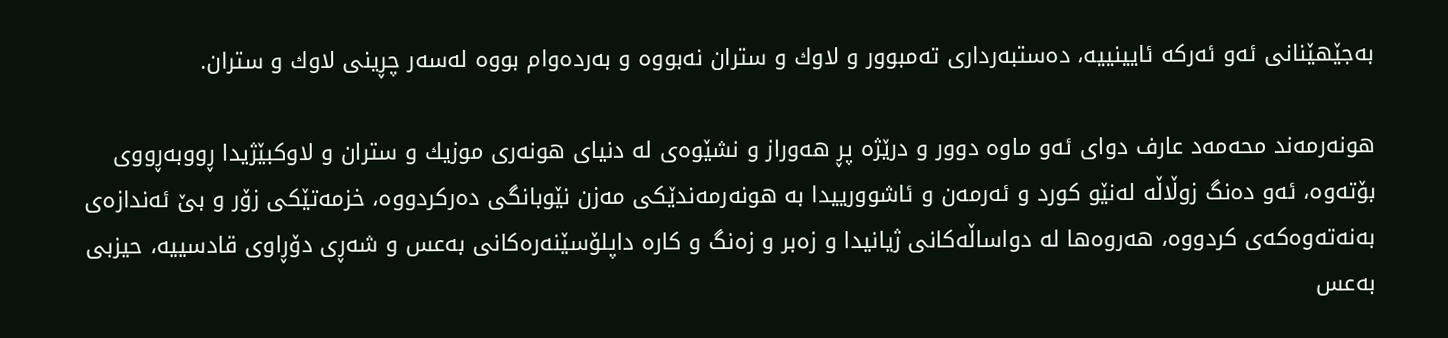به‌جێهێنانى ئه‌و ئه‌ركه‌ ئايينيیه‌، ده‌ستبه‌ردارى ته‌مبوور و لاوك و ستران نه‌بووه ‌و به‌رده‌وام بووه‌ له‌سه‌ر چڕينى لاوك و ستران.

هونه‌رمه‌ند محه‌مه‌د عارف دواى ئه‌و ماوه‌ دوور و درێژه‌ پڕ هه‌وراز و نشێوه‌ى له ‌دنياى هونه‌رى موزيك و ستران و لاوكبێژيدا ڕووبه‌ڕووى بۆته‌وه‌، ئه‌و ده‌نگ زوڵاڵه‌ له‌نێو كورد و ئه‌رمه‌ن و ئاشوورييدا به‌ هونه‌رمه‌ندێكى مه‌زن نێوبانگى ده‌ركردووه‌، خزمه‌تێكى زۆر و بێ ئه‌ندازه‌ى به‌نه‌ته‌وه‌كه‌ى كردووه‌، هه‌روه‌ها له ‌دواساڵه‌كانى ژيانيدا و زه‌بر و زه‌نگ و كاره‌ داپلۆسێنه‌ره‌كانى به‌عس و شه‌ڕى دۆڕاوى قادسيیه‌، حيزبى به‌عس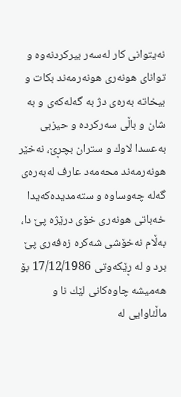نه‌يتوانى كار له‌سه‌ر بيركردنه‌وه ‌و تواناى هونه‌ری هونه‌رمه‌ند بكات و بيخاته‌ به‌ره‌ى دژ به‌ گه‌له‌كه‌ی و به‌ شان و باڵى سه‌ركرده‌ و حيزبى به‌عسدا لاوك و ستران بچڕێ، نه‌خێر هونه‌رمه‌ند محه‌مه‌د عارف له‌به‌ره‌ى گه‌له‌ چه‌وساوه ‌و سته‌مديده‌كه‌يدا خه‌باتى هونه‌رى خۆى درێژه‌ پێ دا، به‌ڵام نه‌خۆشی شه‌كره‌ زه‌فه‌رى پێ برد و له‌ ڕێكه‌وتى 17/12/1986 بۆ هه‌ميشه‌ چاوه‌كانى لێك نا و ماڵئاوایی له‌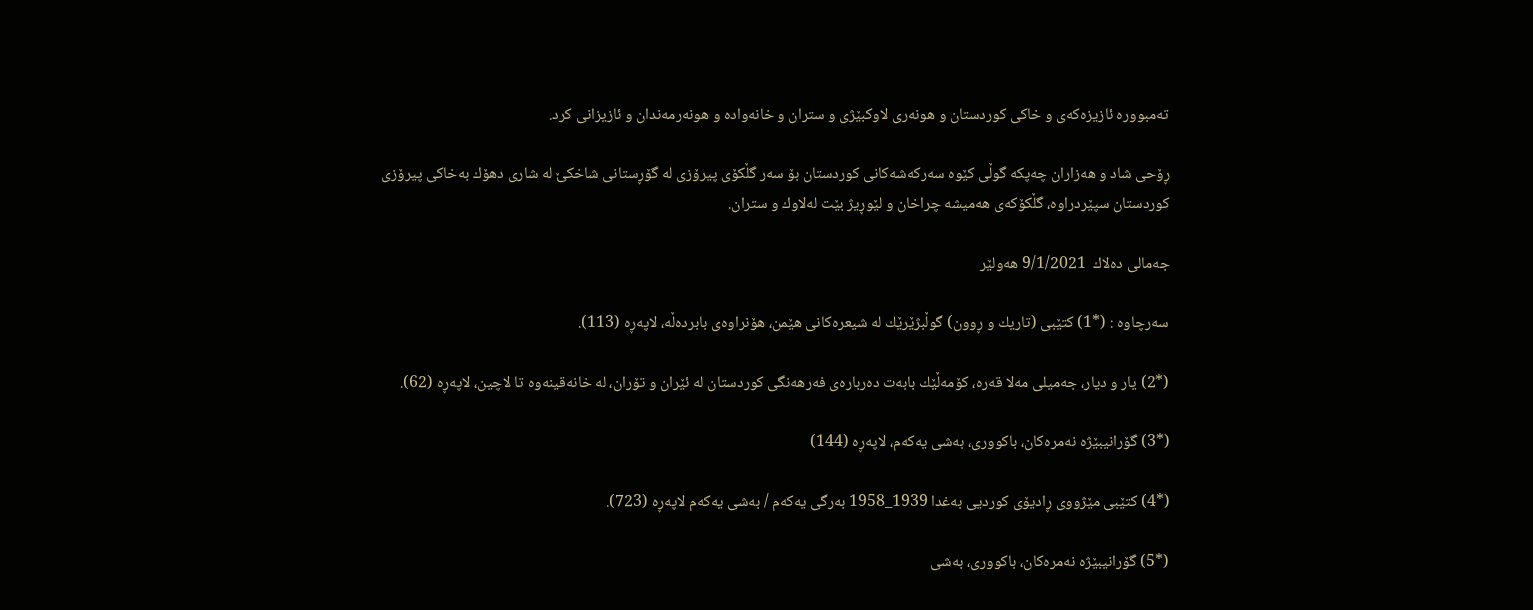ته‌مبووره‌ ئازيزه‌كه‌ی و خاكى كوردستان و هونه‌رى لاوكبێژى و ستران و خانه‌واده ‌و هونه‌رمه‌ندان و ئازيزانى كرد.

ڕۆحى شاد و هه‌زاران چه‌پكه‌ گوڵى كێوه ‌سه‌ركه‌شه‌كانى كوردستان بۆ سه‌ر گڵكۆى پيرۆزى له‌ گۆڕستانى شاخكێ له‌ شارى دهۆك به‌خاكی پیرۆزی كوردستان سپێردراوه‌، گڵكۆكه‌ى هه‌ميشه‌ چراخان و لێوڕيژ بێت له‌لاوك و ستران.

جه‌مالى ده‌لاك  9/1/2021 هه‌ولێر

سه‌رچاوه‌ : (*1) كتێبى (تاريك و ڕوون) گوڵبژێرێك له ‌شيعره‌كانى هێمن، هۆنراوه‌ى بابرده‌ڵه‌، لاپه‌ڕه‌ (113).

(*2) يار و ديار، جه‌ميلى مه‌لا قه‌ره‌، كۆمه‌ڵێك بابه‌ت ده‌رباره‌ى فه‌رهه‌نگى كوردستان له‌ ئێران و تۆران، له‌ خانه‌قينه‌وه‌ تا لاچين، لاپه‌ڕه‌ (62).

(*3) گۆرانيبێژه‌ نه‌مره‌كان، باكوورى، به‌شى يه‌كه‌م، لاپه‌ڕه‌ (144)

(*4) كتێبى مێژووى ڕاديۆى كورديى به‌غدا 1939_1958 به‌رگى يه‌كه‌م / به‌شى يه‌كه‌م لاپه‌ڕه‌ (723).

(*5) گۆرانيبێژه‌ نه‌مره‌كان، باكوورى، به‌شى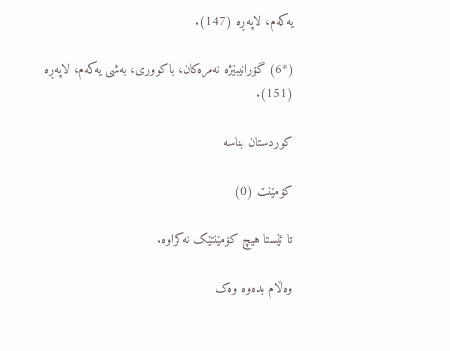يه‌كه‌م، لاپه‌ڕه‌ (147).

(*6) گۆرانيبێژه‌ نه‌مره‌كان، باكوورى، به‌شى يه‌كه‌م، لاپه‌ڕه‌ (151).

کوردستان بناسە

کۆمێنت (0)

تا ئێستا هیچ کۆمێنتێک نەکراوە.

وەڵام بدەوە وەک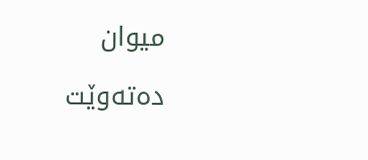میوان

دەتەوێت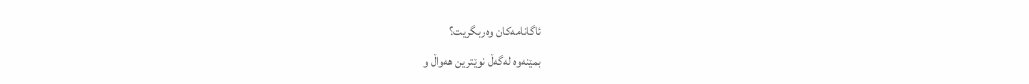ئاگانامەکان وەربگریت؟
بمێنەوە لەگەڵ نوێترین هەواڵ و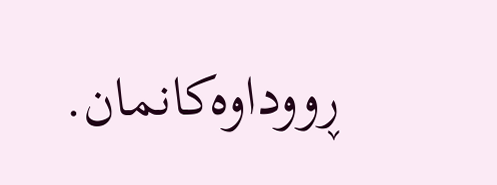ڕووداوەکانمان.